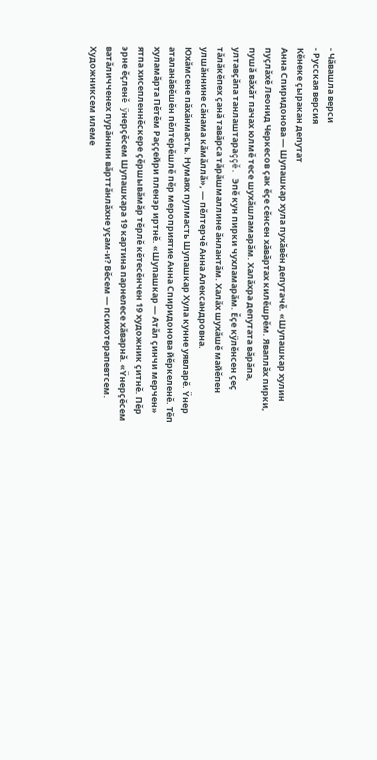- Чăвашла верси
- Русская версия
Кĕнеке çыракан депутат
Анна Спиридонова — Шупашкар хула пухăвĕн депутачĕ. «Шупашкар хулин пуçлăхĕ Леонид Черкесов çак ĕçе сĕнсен хăвăртах килĕшрĕм. Яваплăх пирки, пушă вăхăт пачах юлмĕ тесе шухăшламарăм. Халăхра депутата вăрăпа, ултавçăпа танлаштараççĕ. Эпĕ кун пирки чухламарăм. Ĕçе кÿлĕнсен çеç тăлăкĕпех çанă тавăрса тăрăшмаллине ăнлантăм. Халăх шухăшĕ майĕпен улшăннине сăнама кăмăллă», — пĕлтерчĕ Анна Александровна.
Юхăмсене пăхăнмасть. Нумаях пулмасть Шупашкар Хула кунне уявларĕ. Ÿнер аталанăвĕшĕн пĕлтерĕшлĕ пĕр мероприятие Анна Спиридонова йĕркеленĕ. Тĕп хуламăрта Пĕтĕм Раççейри пленэр иртнĕ. «Шупашкар — Атăл çинчи мерчен» ятпа хисепленнĕскере çĕршывăмăр тĕрлĕ кĕтесĕнчен 19 художник çитнĕ. Пĕр эрне ĕçленĕ ÿнерçĕсем Шупашкара 19 картина парнелесе хăварнă. «Ÿнерçĕсем ватăличченех пурăннин вăрттăнлăхне уçам-и? Вĕсем — психотерапевтсем. Художниксем илеме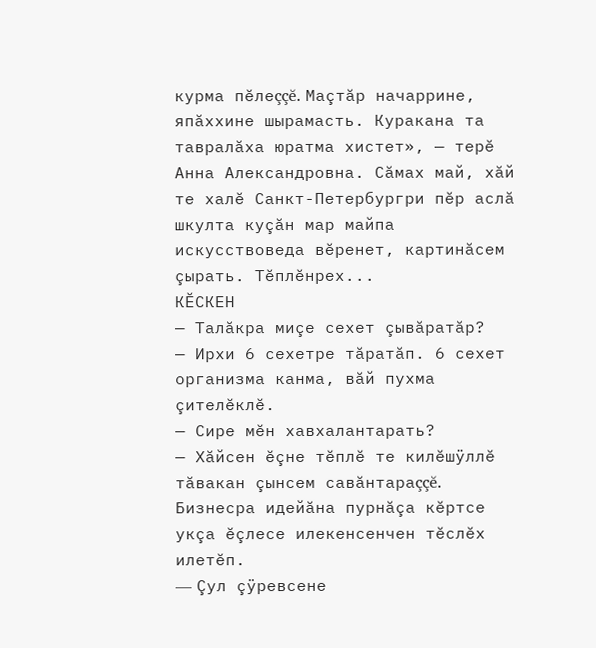курма пĕлеççĕ. Маçтăр начаррине, япăххине шырамасть. Куракана та тавралăха юратма хистет», — терĕ Анна Александровна. Сăмах май, хăй те халĕ Санкт-Петербургри пĕр аслă шкулта куçăн мар майпа искусствоведа вĕренет, картинăсем çырать. Тĕплĕнрех...
КĔСКЕН
— Талăкра миçе сехет çывăратăр?
— Ирхи 6 сехетре тăратăп. 6 сехет организма канма, вăй пухма çителĕклĕ.
— Сире мĕн хавхалантарать?
— Хăйсен ĕçне тĕплĕ те килĕшÿллĕ тăвакан çынсем савăнтараççĕ. Бизнесра идейăна пурнăçа кĕртсе укçа ĕçлесе илекенсенчен тĕслĕх илетĕп.
— Çул çÿревсене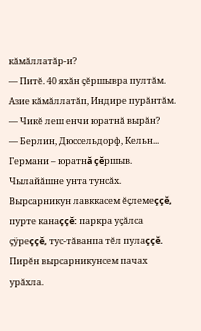кăмăллатăр-и?
— Питĕ. 40 яхăн çĕршывра пултăм. Азие кăмăллатăп, Индире пурăнтăм.
— Чикĕ леш енчи юратнă вырăн?
— Берлин, Дюссельдорф, Кельн... Германи – юратнă çĕршыв. Чылайăшне унта тунсăх. Вырсарникун лавккасем ĕçлемеççĕ, пурте канаççĕ: паркра уçăлса çÿреççĕ, тус-тăванпа тĕл пулаççĕ. Пирĕн вырсарникунсем пачах урăхла.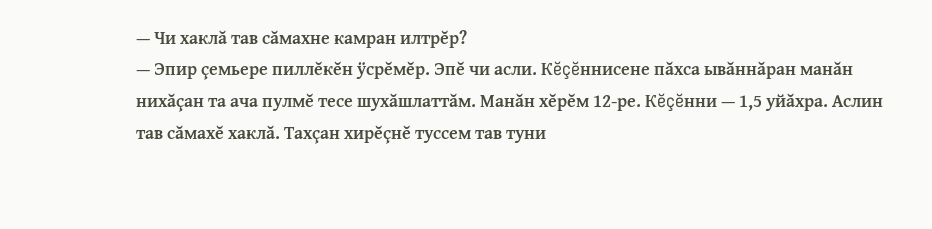— Чи хаклă тав сăмахне камран илтрĕр?
— Эпир çемьере пиллĕкĕн ÿсрĕмĕр. Эпĕ чи асли. Кĕçĕннисене пăхса ывăннăран манăн нихăçан та ача пулмĕ тесе шухăшлаттăм. Манăн хĕрĕм 12-ре. Кĕçĕнни — 1,5 уйăхра. Аслин тав сăмахĕ хаклă. Тахçан хирĕçнĕ туссем тав туни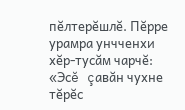пĕлтерĕшлĕ. Пĕрре урамра унчченхи хĕр-тусăм чарчĕ: «Эсĕ çавăн чухне тĕрĕс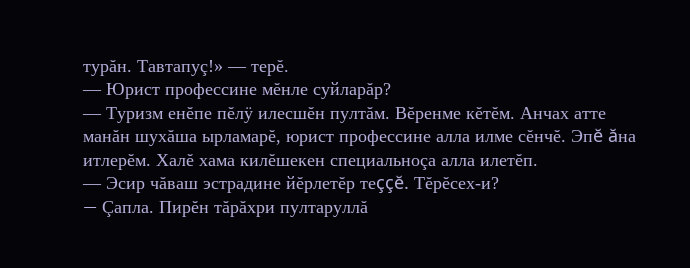турăн. Тавтапуç!» — терĕ.
— Юрист профессине мĕнле суйларăр?
— Туризм енĕпе пĕлÿ илесшĕн пултăм. Вĕренме кĕтĕм. Анчах атте манăн шухăша ырламарĕ, юрист профессине алла илме сĕнчĕ. Эпĕ ăна итлерĕм. Халĕ хама килĕшекен специальноçа алла илетĕп.
— Эсир чăваш эстрадине йĕрлетĕр теççĕ. Тĕрĕсех-и?
— Çапла. Пирĕн тăрăхри пултаруллă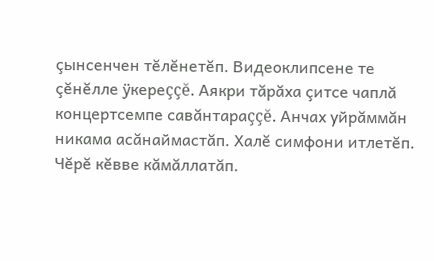çынсенчен тĕлĕнетĕп. Видеоклипсене те çĕнĕлле ÿкереççĕ. Аякри тăрăха çитсе чаплă концертсемпе савăнтараççĕ. Анчах уйрăммăн никама асăнаймастăп. Халĕ симфони итлетĕп. Чĕрĕ кĕвве кăмăллатăп.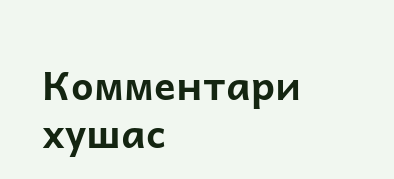Комментари хушас